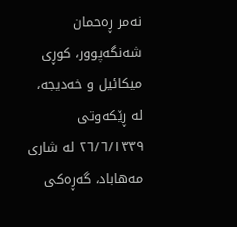نەمر ڕەحمان شەنگەپوور، کوڕی میکائیل و خەدیجە، لە ڕێکەوتی ٢٦/٦/١٣٣٩ لە شاری مەهاباد، گەڕەکی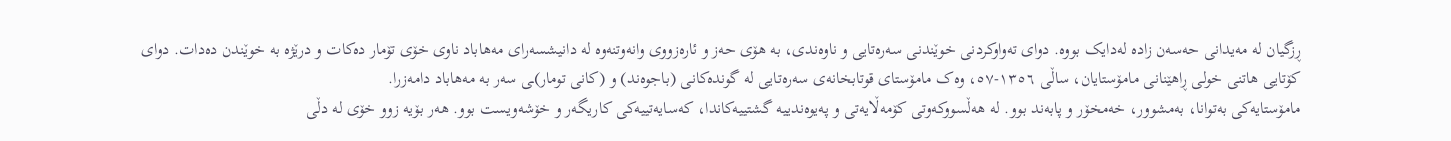ڕزگیان لە مەیدانی حەسەن زادە لەدایک بووە. دوای تەواوکردنی خوێندنی سەرەتایی و ناوەندی، بە هۆی حەز و ئارەزووی وانەوتنەوە لە دانیشسەرای مەهاباد ناوی خۆی تۆمار دەکات و درێژە بە خوێندن دەدات. دوای کۆتایی هاتنی خولی ڕاهێنانی مامۆستایان، ساڵی ١٣٥٦-٥٧، وەک مامۆستای قوتابخانەی سەرەتایی لە گوندەکانی (باجوەند) و (کانی تومار)ـی سەر بە مەهاباد دامەزرا.
مامۆستایەکی بەتوانا، بەمشوور، خەمخۆر و پابەند بوو. لە هەڵسووکەوتی کۆمەڵایەتی و پەیوەندییە گشتییەکاندا، کەسایەتییەکی کاریگەر و خۆشەویست بوو. هەر بۆیە زوو خۆی لە دڵی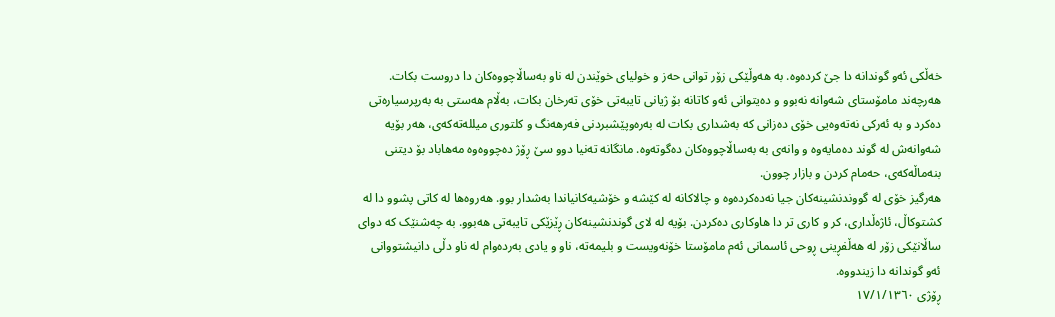خەڵکی ئەو گوندانە دا جێ کردەوە. بە هەوڵێکی زۆر توانی حەز و خولیای خوێندن لە ناو بەساڵاچووەکان دا دروست بکات. هەرچەند مامۆستای شەوانە نەبوو و دەیتوانی ئەو کاتانە بۆ ژیانی تایبەتی خۆی تەرخان بکات، بەڵام هەستی بە بەرپرسیارەتی دەکرد و بە ئەرکی نەتەوەیی خۆی دەزانی کە بەشداری بکات لە بەرەوپێشبردنی فەرهەنگ و کلتوری میللەتەکەی، هەر بۆیە شەوانەش لە گوند دەمایەوە و وانەی بە بەساڵاچووەکان دەگوتەوە. مانگانە تەنیا دوو سێ ڕۆژ دەچووەوە مەهاباد بۆ دیتنی بنەماڵەکەی، حەمام کردن و بازار چوون.
هەرگیز خۆی لە گووندنشینەکان جیا نەدەکردەوە و چالاکانە لە کێشە و خۆشیەکانیاندا بەشدار بوو. هەروەها لە کاتی پشوو دا لە کشتوکاڵ، ئاژەڵداری، کر و کاری تر دا هاوکاری دەکردن. بۆیە لە لای گوندنشینەکان ڕێزێکی تایبەتی هەبوو. بە چەشنێک کە دوای ساڵانێکی زۆر لە هەڵفڕینی ڕوحی ئاسمانی ئەم مامۆستا خۆنەویست و بلیمەتە، ناو و یادی بەردەوام لە ناو دڵی دانیشتووانی ئەو گوندانە دا زیندووە.
ڕۆژی ١٧/١/١٣٦٠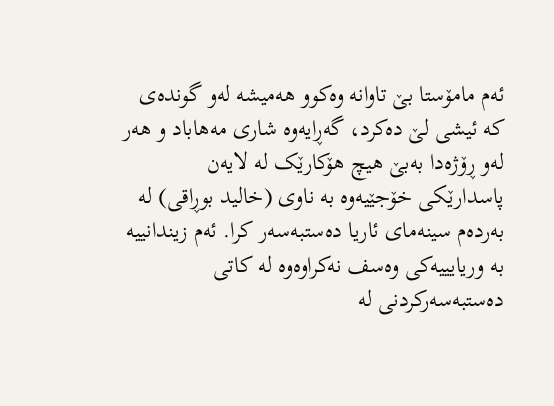ئەم مامۆستا بێ تاوانە وەکوو هەمیشە لەو گوندەی کە ئیشی لێ دەکرد، گەڕایەوە شاری مەهاباد و هەر لەو ڕۆژەدا بەبێ هیچ هۆکارێک لە لایەن پاسدارێکی خۆجێیەوە بە ناوی (خالید بوڕاقی) لە بەردەم سینەمای ئاریا دەستبەسەر کرا. ئەم زیندانییە بە وریایییەکی وەسف نەکراوەوە لە کاتی دەستبەسەرکردنی لە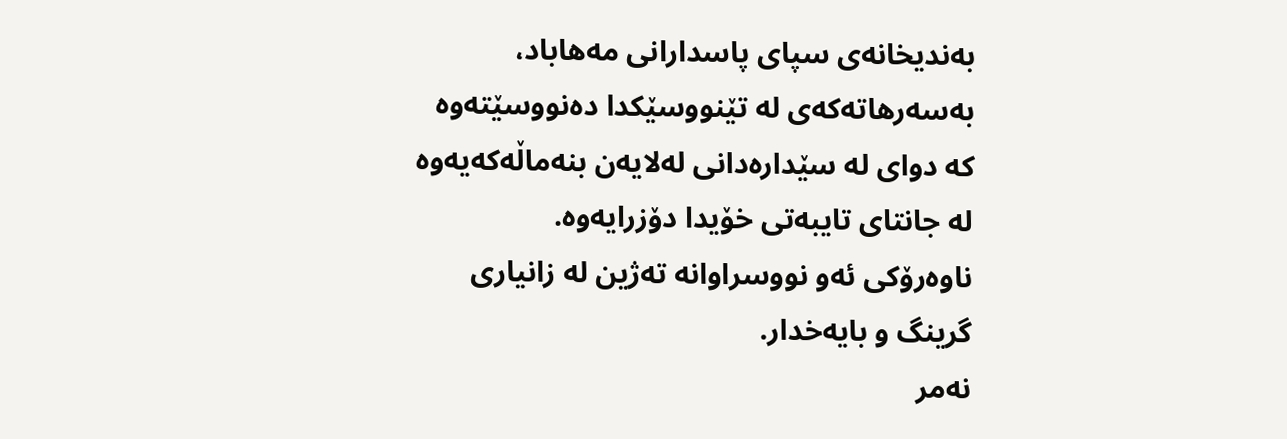بەندیخانەی سپای پاسدارانی مەهاباد، بەسەرهاتەکەی لە تێنووسێکدا دەنووسێتەوە کە دوای لە سێدارەدانی لەلایەن بنەماڵەکەیەوە لە جانتای تایبەتی خۆیدا دۆزرایەوە.
ناوەرۆکی ئەو نووسراوانە تەژین لە زانیاری گرینگ و بایەخدار.
نەمر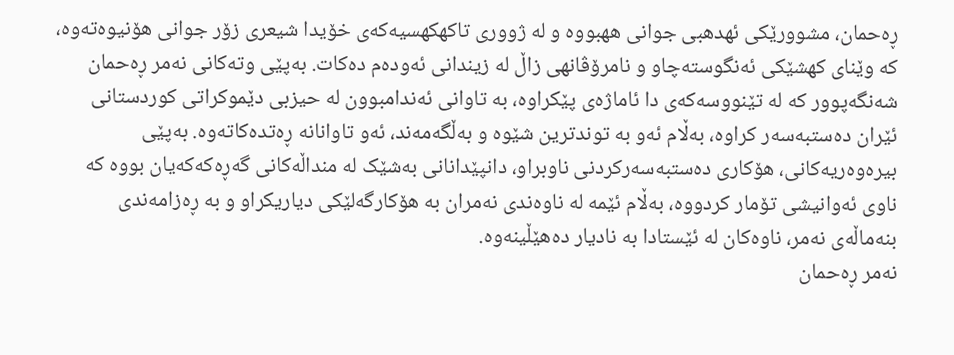ڕەحمان، مشوورێکی ئهدهبی جوانی ههبووه و له ژووری تاکهکهسیەکەی خۆیدا شیعری زۆر جوانی هۆنیوەتەوە، که وێنای کهشێکی ئەنگوستەچاو و نامرۆڤانهی زاڵ له زیندانی ئەودەم دەکات. بەپێی وتەکانی نەمر ڕەحمان شەنگەپوور کە لە تێنووسەکەی دا ئاماژەی پێکراوە، بە تاوانی ئەندامبوون لە حیزبی دێموکراتی کوردستانی ئێران دەستبەسەر کراوە، بەڵام ئەو بە توندترین شێوە و بەڵگەمەند، ئەو تاوانانە ڕەتدەکاتەوە. بەپێی بیرەوەریەکانی، هۆکاری دەستبەسەرکردنی ناوبراو، دانپێدانانی بەشێک لە منداڵەکانی گەڕەکەکەیان بووە کە ناوی ئەوانیشی تۆمار کردووە، بەڵام ئێمە لە ناوەندی نەمران بە هۆکارگەلێکی دیاریکراو و بە ڕەزامەندی بنەماڵەی نەمر، ناوەکان لە ئێستادا بە نادیار دەهێڵینەوە.
نەمر ڕەحمان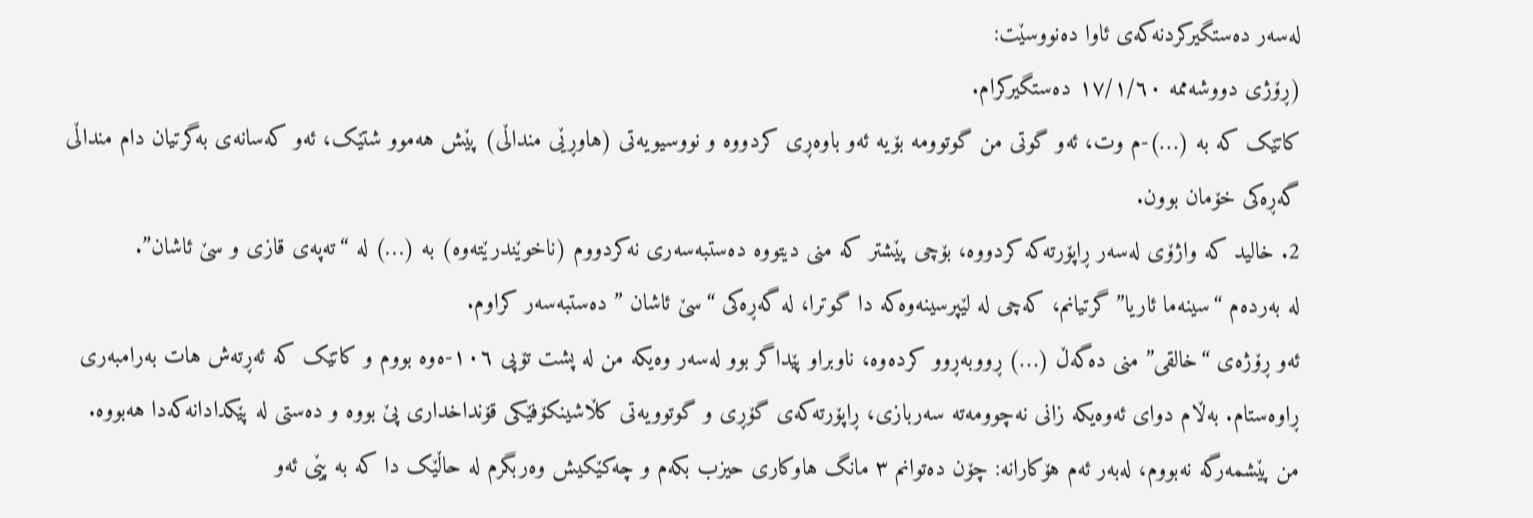لەسەر دەستگیرکردنەکەی ئاوا دەنووسێت:
(ڕۆژی دووشەممە ١٧/١/٦٠ دەستگیرکرام.
کاتێک کە بە (…)-م وت، ئەو گوتی من گوتوومە بۆیە ئەو باوەڕی کردووە و نووسیویەتی (هاوڕێی منداڵی) پێش هەموو شتێک، ئەو کەسانەی بەگرتیان دام منداڵی گەڕەکی خۆمان بوون.
2. خالید کە واژۆی لەسەر ڕاپۆرتەکە کردووە، بۆچی پێشتر کە منی دیتووە دەستبەسەری نەکردووم (ناخوێندرێتەوە) بە (…) لە “تەپەی قازی و سێ ئاشان”.
لە بەردەم “سینەما ئاریا” گرتیانم، کەچی لە لێپرسینەوەکە دا گوترا، لە گەڕەکی “سێ ئاشان ” دەستبەسەر کراوم.
ئەو ڕۆژەی “خالقی” منی دەگەڵ (…) ڕووبەڕوو کردەوە، ناوبراو پێداگر بوو لەسەر وەیکە من لە پشت تۆپی ١٠٦-ەوە بووم و کاتێک کە ئەڕتەش هات بەرامبەری ڕاوەستام. بەڵام دوای ئەوەیکە زانی نەچوومەتە سەربازی، ڕاپۆرتەکەی گۆڕی و گوتوویەتی کڵاشینکۆفێکی قۆنداخداری پێ بووە و دەستی لە پێکدادانەکەدا هەبووە.
من پێشمەرگە نەبووم، لەبەر ئەم هۆکارانە: چۆن دەتوانم ٣ مانگ هاوکاری حیزب بکەم و چەکێکیش وەربگرم لە حاڵێک دا کە بە پێی ئەو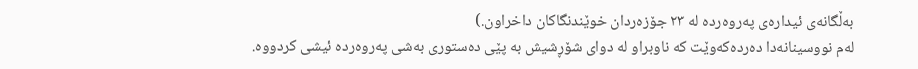بەڵگانەی ئیدارەی پەروەردە لە ٢٣ جۆزەردان خوێندنگاکان داخراون.)
لەم نووسینانەدا دەردەکەوێت کە ناوبراو لە دوای شۆڕشیش بە پێی دەستوری بەشی پەروەردە ئیشی کردووە.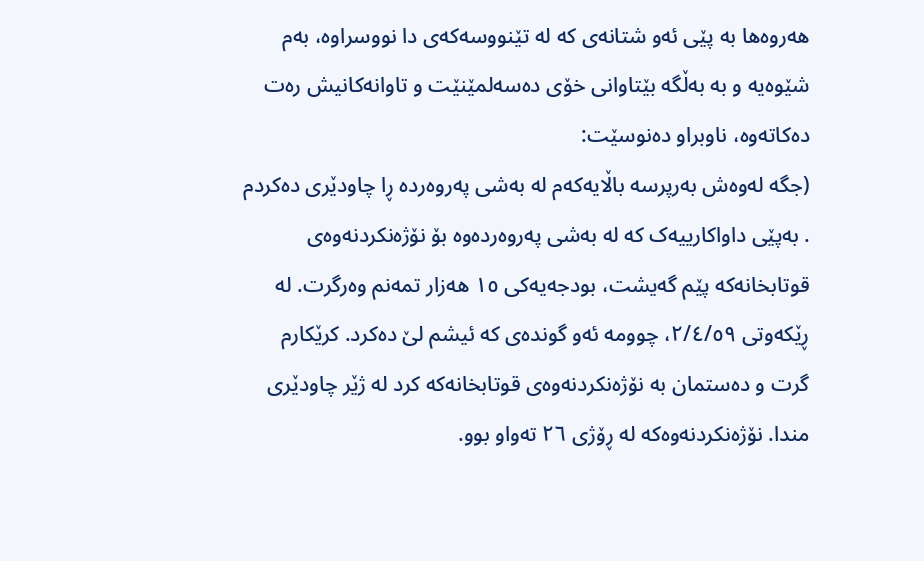هەروەها بە پێی ئەو شتانەی کە لە تێنووسەکەی دا نووسراوە، بەم شێوەیە و بە بەڵگە بێتاوانی خۆی دەسەلمێنێت و تاوانەکانیش رەت دەکاتەوە، ناوبراو دەنوسێت:
(جگە لەوەش بەرپرسە باڵایەکەم لە بەشی پەروەردە ڕا چاودێری دەکردم . بەپێی داواکارییەک کە لە بەشی پەروەردەوە بۆ نۆژەنکردنەوەی قوتابخانەکە پێم گەیشت، بودجەیەکی ١٥ هەزار تمەنم وەرگرت. لە ڕێکەوتی ٢/٤/٥٩، چوومە ئەو گوندەی کە ئیشم لێ دەکرد. کرێکارم گرت و دەستمان بە نۆژەنکردنەوەی قوتابخانەکە کرد لە ژێر چاودێری مندا. نۆژەنکردنەوەکە لە ڕۆژی ٢٦ تەواو بوو.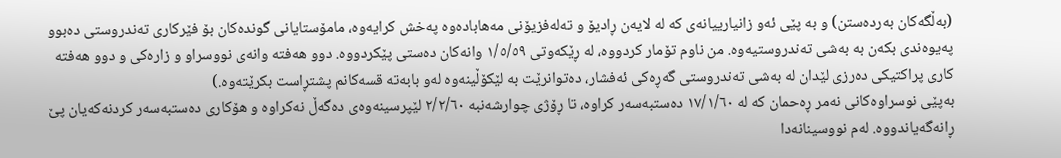(بەڵگەکان بەردەستن) و بە پێی ئەو زانیارییانەی کە لە لایەن ڕادیۆ و تەلەفزیۆنی مەهابادەوە پەخش کرایەوە، مامۆستایانی گوندەکان بۆ فێرکاری تەندروستی دەبوو پەیوەندی بکەن بە بەشی تەندروستیەوە. من ناوم تۆمار کردووە، لە ڕێکەوتی ١/٥/٥٩ وانەکان دەستی پێکردووە. دوو هەفتە وانەی نووسراو و زارەکی و دوو هەفتە کاری پراکتیکی دەرزی لێدان لە بەشی تەندروستی گەڕەکی ئەفشار، دەتوانرێت بە لێکۆڵینەوە لەو بابەتە قسەکانم پشتڕاست بکرێتەوە.)
بەپێی نوسراوەکانی نەمر ڕەحمان کە لە ١٧/١/٦٠ دەستبەسەر کراوە، تا ڕۆژی چوارشەنبە ٢/٢/٦٠ لێپرسینەوەی دەگەڵ نەکراوە و هۆکاری دەستبەسەر کردنەکەیان پێ ڕانەگەیاندووە. لەم نووسینانەدا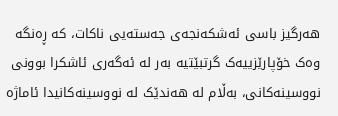هەرگیز باسی ئەشکەنجەی جەستەیی ناکات، کە ڕەنگە وەک خۆپارێزییەک گرتبێتیە بەر لە ئەگەری ئاشکرا بوونی نووسینەکانی، بەڵام لە هەندێک لە نووسینەکانیدا ئاماژە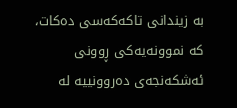بە زیندانی تاکەکەسی دەکات، کە نموونەیەکی ڕوونی ئەشکەنجەی دەروونییە لە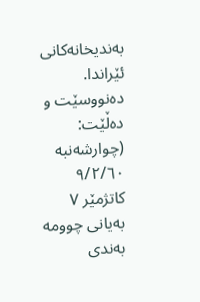بەندیخانەکانی ئێراندا. دەنووسێت و دەڵێت:
(چوارشەنبە ٩/٢/٦٠ کاتژمێر ٧ بەیانی چوومە بەندی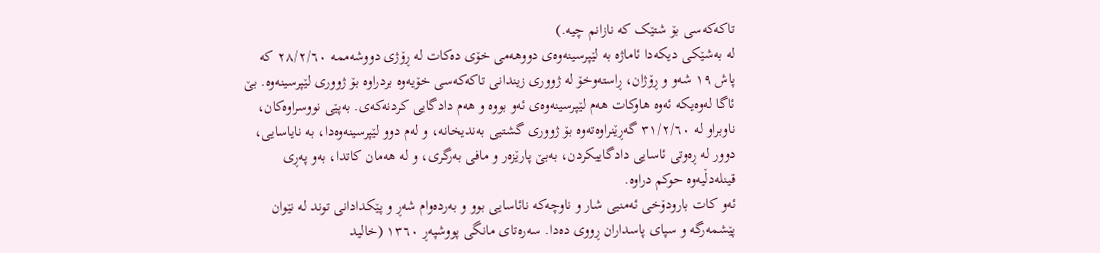تاکەکەسی بۆ شتێک کە نازانم چیە.)
لە بەشێکی دیکەدا ئاماژە بە لێپرسینەوەی دووهەمی خۆی دەکات لە ڕۆژی دووشەممە ٢٨/٢/٦٠ کە پاش ١٩ شەو و ڕۆژان، ڕاستەوخۆ لە ژووری زیندانی تاکەکەسی خۆیەوە بردراوە بۆ ژووری لێپرسینەوە. بێ ئاگا لەوەیکە ئەوە هاوکات هەم لێپرسینەوەی ئەو بووە و هەم دادگایی کردنەکەی. بەپێی نووسراوەكان، ناوبراو لە ٣١/٢/٦٠ گەڕێنراوەتەوە بۆ ژووری گشتیی بەندیخانە، و لەم دوو لێپرسینەوەدا، بە نایاسایی، دوور لە ڕەوتی ئاسایی دادگاییكردن، بەبێ پارێزەر و مافی بەرگری، و لە هەمان کاتدا، بەو پەڕی قینلەدڵیەوە حوکم دراوە.
ئەو كات بارودۆخی ئەمنیی شار و ناوچەكە نائاسایی بوو و بەردەوام شەڕ و پێكدادانی توند لە نێوان پێشمەرگە و سپای پاسداران ڕووی دەدا. سەرەتای مانگی پووشپەڕ ١٣٦٠ (خالید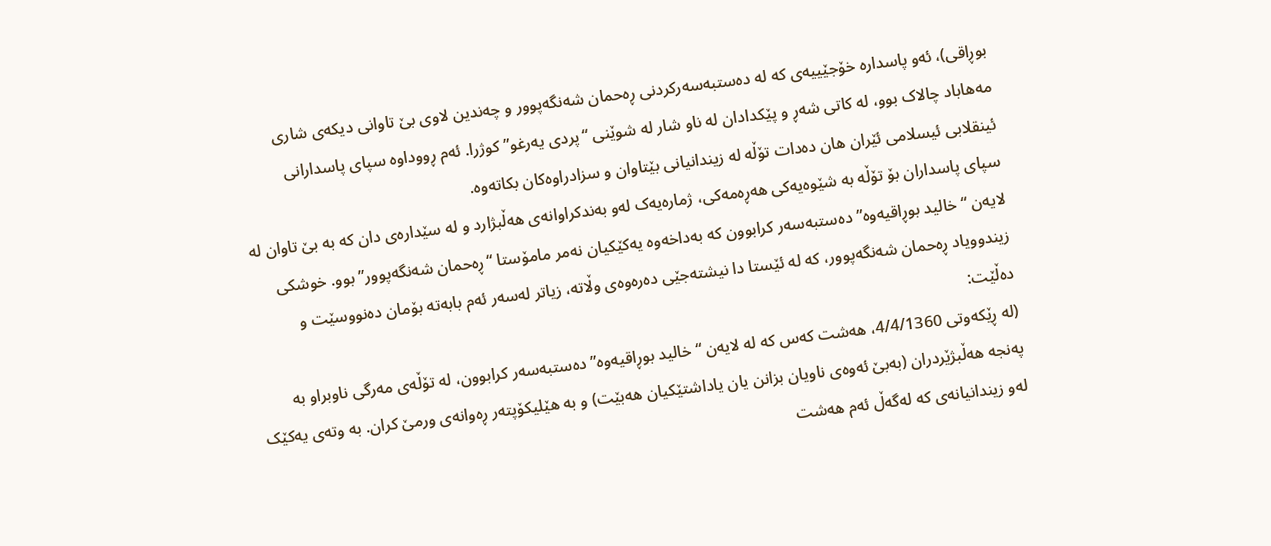بوڕاقی)، ئەو پاسدارە خۆجێییەی کە لە دەستبەسەرکردنی ڕەحمان شەنگەپوور و چەندین لاوی بێ تاوانی دیکەی شاری مەهاباد چالاک بوو، لە کاتی شەڕ و پێکدادان لە ناو شار لە شوێنی “پردی یەرغو” کوژرا. ئەم ڕووداوە سپای پاسدارانی ئینقلابی ئیسلامی ئێران هان دەدات تۆڵە لە زیندانیانی بێتاوان و سزادراوەکان بکاتەوە.
سپای پاسداران بۆ تۆڵە بە شێوەیەکی هەڕەمەکی، ژمارەیەک لەو بەندکراوانەی هەڵبژارد و لە سێدارەی دان کە بە بێ تاوان لە لایەن “خالید بوڕاقیەوە” دەستبەسەر کرابوون کە بەداخەوە یەکێکیان نەمر مامۆستا “ڕەحمان شەنگەپوور” بوو. خوشکی زیندوویاد ڕەحمان شەنگەپوور، کە لە ئێستا دا نیشتەجێی دەرەوەی وڵاتە، زیاتر لەسەر ئەم بابەتە بۆمان دەنووسێت و دەڵێت:
(لە ڕێکەوتی 4/4/1360، هەشت کەس کە لە لایەن “خالید بوڕاقیەوە” دەستبەسەر کرابوون، لە تۆڵەی مەرگی ناوبراو بە پەنجە هەڵبژێردران (بەبێ ئەوەی ناویان بزانن یان یاداشتێکیان هەبێت) و بە هێلیکۆپتەر ڕەوانەی ورمێ کران. بە وتەی یەکێک لەو زیندانیانەی کە لەگەڵ ئەم هەشت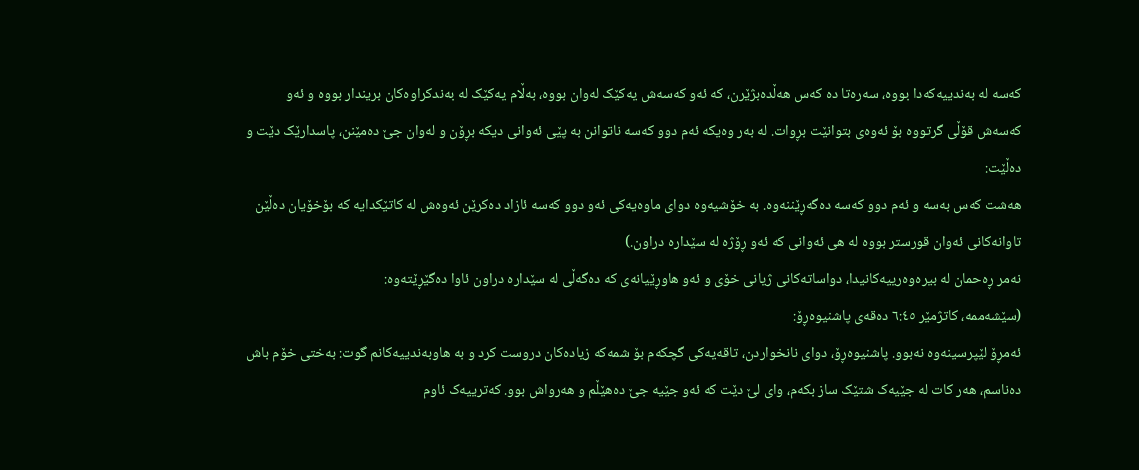کەسە لە بەندییەکەدا بووە، سەرەتا دە کەس هەڵدەبژێرن، کە ئەو کەسەش یەکێک لەوان بووە، بەڵام یەکێک لە بەندکراوەکان بریندار بووە و ئەو کەسەش قۆڵی گرتووە بۆ ئەوەی بتوانێت بڕوات. لە بەر وەیکە ئەم دوو کەسە ناتوانن بە پێی ئەوانی دیکە بڕۆن و لەوان جێ دەمێنن، پاسدارێک دێت و دەڵێت:
هەشت کەس بەسە و ئەم دوو کەسە دەگەڕێننەوە. بە خۆشیەوە دوای ماوەیەکی ئەو دوو کەسە ئازاد دەکرێن ئەوەش لە کاتێکدایە کە بۆخۆیان دەڵێن تاوانەکانی ئەوان قورستر بووە لە هی ئەوانی کە ئەو ڕۆژە لە سێدارە دراون.)
نەمر ڕەحمان لە بیرەوەرییەکانیدا، دواساتەکانی ژیانی خۆی و ئەو هاوڕێیانەی کە دەگەڵی لە سێدارە دراون ئاوا دەگێڕێتەوە:
(سێشەممە، کاتژمێر ٦:٤٥ دەقەی پاشنیوەڕۆ:
ئەمڕۆ لێپرسینەوە نەبوو. پاشنیوەڕۆ، دوای نانخواردن، تاقەیەکی گچکەم بۆ شمەکە زیادەکان دروست کرد و بە هاوبەندییەکانم گوت: بەختی خۆم باش دەناسم، هەر کات لە جێیەک شتێک ساز بکەم، وای لێ دێت کە ئەو جێیە جێ دەهێڵم و هەرواش بوو. کەترییەک ئاوم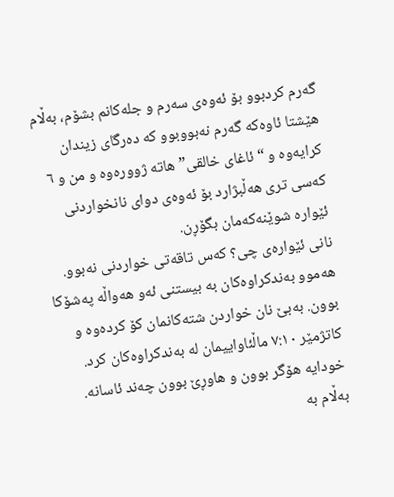گەرم کردبوو بۆ ئەوەی سەرم و جلەکانم بشۆم، بەڵام هێشتا ئاوەکە گەرم نەبووبوو کە دەرگای زیندان کرایەوە و “ئاغای خالقی” هاتە ژوورەوە و من و ٦ کەسی تری هەڵبژارد بۆ ئەوەی دوای نانخواردنی ئێوارە شوێنەکەمان بگۆڕن.
نانی ئێوارەی چی؟ کەس تاقەتی خواردنی نەبوو. هەموو بەندکراوەکان بە بیستنی ئەو هەواڵە پەشۆکا بوون. بەبێ نان خواردن شتەکانمان کۆ کردەوە و کاتژمێر ٧:١٠ ماڵئاواییمان لە بەندکراوەکان کرد. خودایە هۆگر بوون و هاوڕێ بوون چەند ئاسانە. بەڵام بە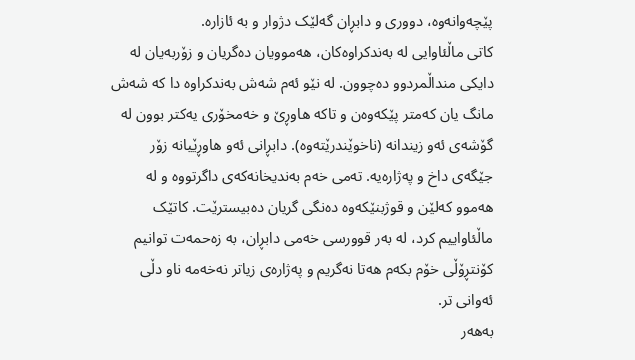پێچەوانەوە، دووری و دابڕان گەلێک دژوار و بە ئازارە.
کاتی ماڵئاوایی لە بەندکراوەکان، هەموویان دەگریان و زۆربەیان لە دایکی منداڵمردوو دەچوون. لە نێو ئەم شەش بەندکراوە دا کە شەش مانگ یان کەمتر پێکەوەن و تاکە هاوڕێ و خەمخۆری یەکتر بوون لە گۆشەی ئەو زیندانە (ناخوێندرێتەوە). دابڕانی ئەو هاوڕێیانە زۆر جێگەی داخ و پەژارەیە. تەمی خەم بەندیخانەکەی داگرتووە و لە هەموو کەلێن و قوژبنێکەوە دەنگی گریان دەبیسترێت. کاتێک ماڵئاواییم کرد، لە بەر قوورسی خەمی دابڕان، بە زەحمەت توانیم کۆنتڕۆڵی خۆم بکەم هەتا نەگریم و پەژارەی زیاتر نەخەمە ناو دڵی ئەوانی تر.
بەهەر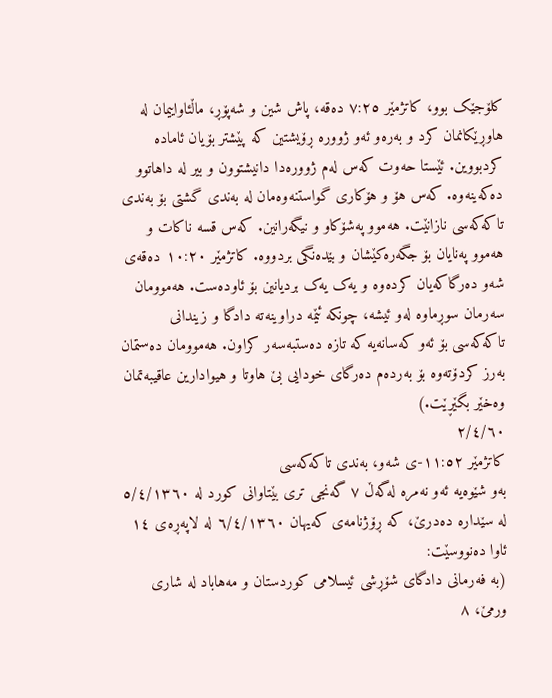کلۆجێک بوو، کاتژمێر ٧:٢٥ دەقە، پاش شین و شەپۆڕ، ماڵئاواییمان لە هاوڕێکانمان کرد و بەرەو ئەو ژوورە ڕۆیشتین کە پێشتر بۆیان ئامادە کردبووین. ئێستا حەوت کەس لەم ژوورەدا دانیشتوون و بیر لە داهاتوو دەکەینەوە. کەس هۆ و هۆکاری گواستنەوەمان لە بەندی گشتی بۆ بەندی تاکەکەسی نازانێت. هەموو پەشۆکاو و نیگەرانین. کەس قسە ناکات و هەموو پەنایان بۆ جگەرەکێشان و بێدەنگی بردووە. کاتژمێر ١٠:٢٠ دەقەی شەو دەرگاکەیان کردەوە و یەک یەک بردیانین بۆ ئاودەست. هەموومان سەرمان سوڕماوە لەو ئیشە، چونکە ئێمە دراوینەتە دادگا و زیندانی تاکەکەسی بۆ ئەو کەسانەیە کە تازە دەستبەسەر کراون. هەموومان دەستمان بەرز کردۆتەوە بۆ بەردەم دەرگای خودایی بێ هاوتا و هیوادارین عاقیبەتمان وەخێر بگێڕێت.)
٢/٤/٦٠
کاتژمێر ١١:٥٢-ی شەو، بەندی تاکەکەسی
بەو شێوەیە ئەو نەمرە لەگەڵ ٧ گەنجی تری بێتاوانی کورد لە ٥/٤/١٣٦٠ لە سێدارە دەدرێ، کە ڕۆژنامەی کەیهان ٦/٤/١٣٦٠ لە لاپەڕەی ١٤ ئاوا دەنووسێت:
(بە فەرمانی دادگای شۆڕشی ئیسلامی کوردستان و مەهاباد لە شاری ورمێ، ٨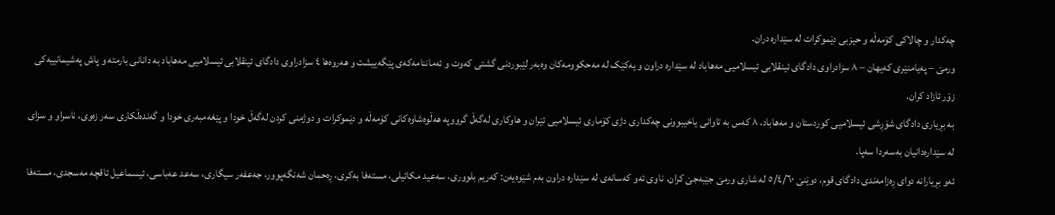چەکدار و چالاکی کۆمەڵە و حیزبی دێموکرات لە سێدارە دران.
ورمێ – پەیامنێری کەیهان – ٨ سزادراوی دادگای ئینقلابی ئیسلامیی مەهاباد لە سێدارە دراون و یەکێک لە مەحکوومەکان وەبەر لێبوردنی گشتی کەوت و ئەماننامەکەی پێگەییشت و هەروەها ٤ سزادراوی دادگای ئینقلابی ئیسلامیی مەهاباد بە دانانی بارمتە و پاش پەشیمانییەکی زۆر ئازاد کران.
بە بڕیاری دادگای شۆڕشی ئیسلامیی کوردستان و مەهاباد، ٨ کەس بە تاوانی یاخیبوونی چەکداری دژی کۆماری ئیسلامیی ئێران و هاوکاری لەگەڵ گرووپە هەڵوەشاوەکانی کۆمەڵە و دێموکرات و دوژمنی کردن لەگەڵ خودا و پێغەمبەری خودا و گەندەڵکاری سەر زەوی، ناسراو و سزای لە سێدارەدانیان بەسەردا سەپا.
ئەو بڕیارانە دوای ڕەزامەندی دادگای قوم، دوێنێ ٥/٤/٦٠ لە شاری ورمێ جێبەجێ کران. ناوی ئەو کەسانەی لە سێدارە دراون بەم شێوەیەن: کەریم بلووری، سەعید مکائیلی، مستەفا بەکری، ڕەحمان شەنگەپوور، جەعفەر سیگاری، سەعد عەباسی، ئیسماعیل ئاقچە مەسجدی، مستەفا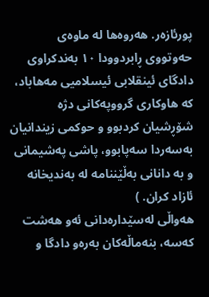پورئازەر. هەروەها لە ماوەی حەوتووی ڕابردوودا ١٠ بەندکراوی دادگای ئینقلابی ئیسلامیی مەهاباد، کە هاوکاری گرووپەکانی دژە شۆڕشیان کردبوو و حوکمی زیندانیان بەسەردا سەپابوو، پاشی پەشیمانی و بە دانانی بەڵێننامە لە بەندیخانە ئازاد کران. )
هەواڵی لەسێدارەدانی ئەو هەشت کەسە، بنەماڵەکان بەرەو دادگا و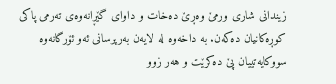زیندانی شاری ورمێ وەڕێ دەخات و داوای گێڕانەوەی تەرمی پاکی کوڕەکانیان دەکەن. بە داخەوه له لایەن بەرپرسانی ئەو ئۆرگانەوه سووكایەتییان پێ دەكرێت و هەر زوو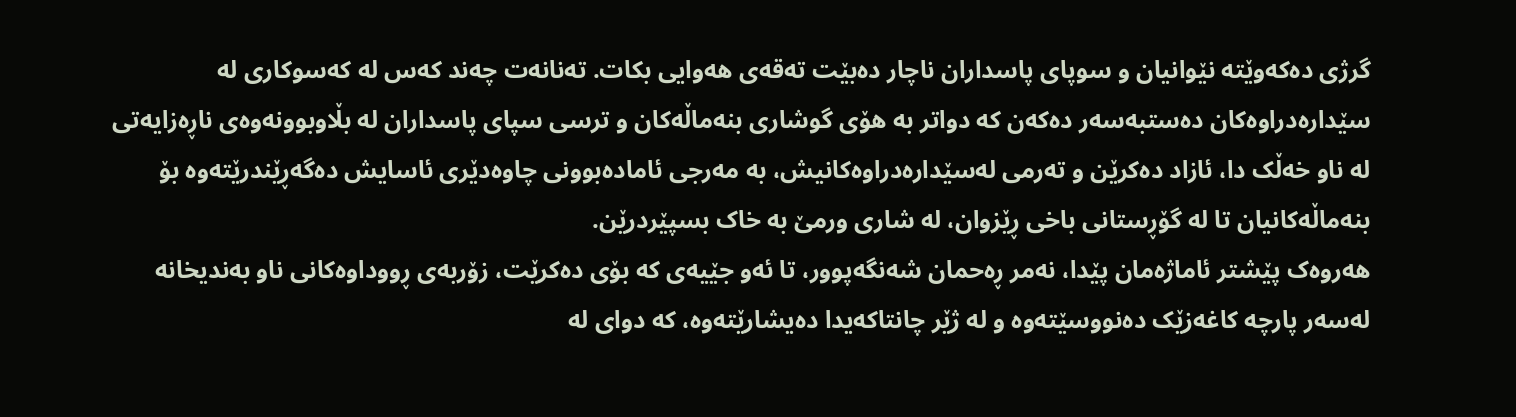گرژی دەکەوێتە نێوانیان و سوپای پاسداران ناچار دەبێت تەقەی هەوایی بکات. تەنانەت چەند کەس لە کەسوکاری لە سێدارەدراوەکان دەستبەسەر دەکەن کە دواتر بە هۆی گوشاری بنەماڵەکان و ترسی سپای پاسداران لە بڵاوبوونەوەی ناڕەزایەتی لە ناو خەڵک دا، ئازاد دەکرێن و تەرمی لەسێدارەدراوەکانیش، بە مەرجی ئامادەبوونی چاوەدێری ئاسایش دەگەڕێندرێتەوە بۆ بنەماڵەکانیان تا لە گۆڕستانی باخی ڕێزوان، لە شاری ورمێ بە خاک بسپێردرێن.
هەروەک پێشتر ئاماژەمان پێدا، نەمر ڕەحمان شەنگەپوور، تا ئەو جێیەی کە بۆی دەکرێت، زۆربەی ڕووداوەکانی ناو بەندیخانە لەسەر پارچە کاغەزێک دەنووسێتەوە و لە ژێر چانتاکەیدا دەیشارێتەوە، کە دوای لە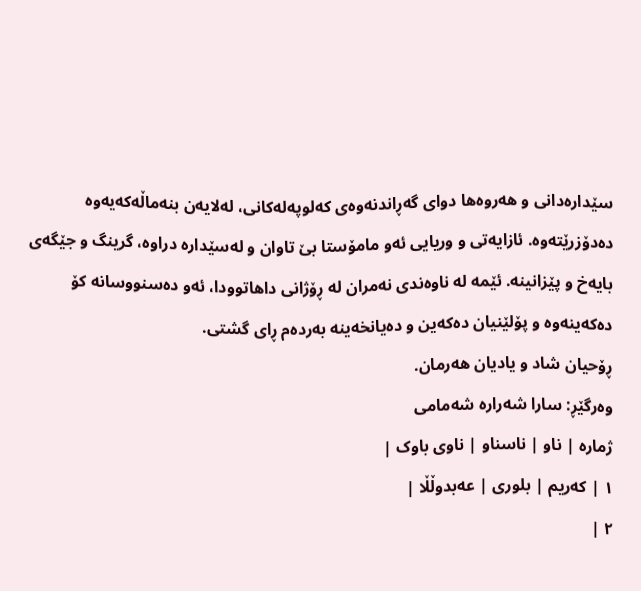سێدارەدانی و هەروەها دوای گەڕاندنەوەی کەلوپەلەکانی، لەلایەن بنەماڵەکەیەوە دەدۆزرێتەوە. ئازایەتی و وریایی ئەو مامۆستا بێ تاوان و لەسێدارە دراوە، گرینگ و جێگەی بایەخ و پێزانینە. ئێمە لە ناوەندی نەمران لە ڕۆژانی داهاتوودا، ئەو دەسنووسانە کۆ دەکەینەوە و پۆلێنیان دەکەین و دەیانخەینە بەردەم ڕای گشتی.
ڕۆحیان شاد و یادیان هەرمان.
وەرگێڕ: سارا شەرارە شەمامی
ژمارە | ناو | ناسناو | ناوی باوک |
١ | کەریم | بلوری | عەبدوڵڵا |
٢ |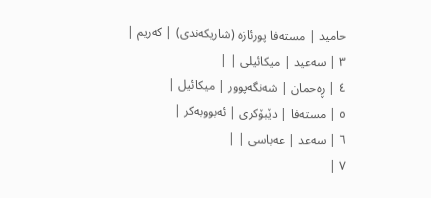حامید | مستەفا پورئازە (شاریکەندی) | کەریم |
٣ | سەعید | میکائیلی | |
٤ | ڕەحمان | شەنگەپوور | میکائیل |
٥ | مستەفا | دێبۆکری | ئەبووبەکر |
٦ | سەعد | عەباسی | |
٧ |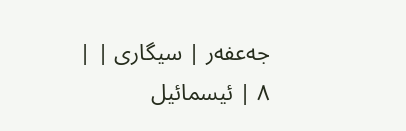جەعفەر | سیگاری | |
٨ | ئیسمائیل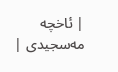| ئاخچە مەسجیدی |